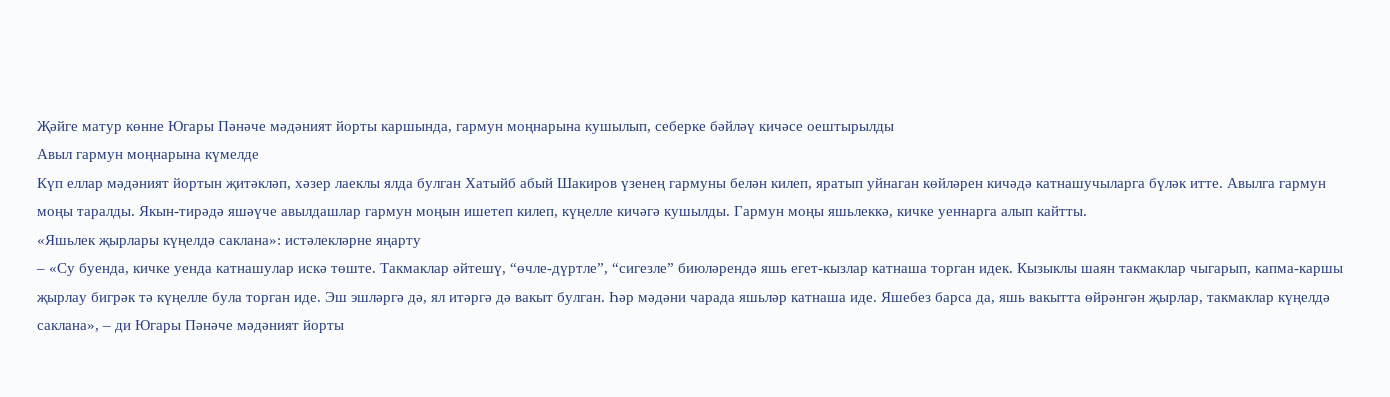Җәйге матур көнне Югары Пәнәче мәдәният йорты каршында, гармун моңнарына кушылып, себерке бәйләү кичәсе оештырылды
Авыл гармун моңнарына күмелде
Күп еллар мәдәният йортын җитәкләп, хәзер лаеклы ялда булган Хатыйб абый Шакиров үзенең гармуны белән килеп, яратып уйнаган көйләрен кичәдә катнашучыларга бүләк итте. Авылга гармун моңы таралды. Якын-тирәдә яшәүче авылдашлар гармун моңын ишетеп килеп, күңелле кичәгә кушылды. Гармун моңы яшьлеккә, кичке уеннарга алып кайтты.
«Яшьлек җырлары күңелдә саклана»: истәлекләрне яңарту
– «Су буенда, кичке уенда катнашулар искә төште. Такмаклар әйтешү, “өчле-дүртле”, “сигезле” биюләрендә яшь егет-кызлар катнаша торган идек. Кызыклы шаян такмаклар чыгарып, капма-каршы җырлау бигрәк тә күңелле була торган иде. Эш эшләргә дә, ял итәргә дә вакыт булган. Һәр мәдәни чарада яшьләр катнаша иде. Яшебез барса да, яшь вакытта өйрәнгән җырлар, такмаклар күңелдә саклана», – ди Югары Пәнәче мәдәният йорты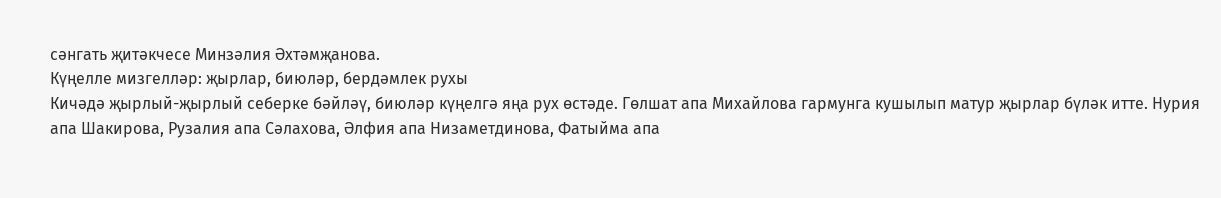сәнгать җитәкчесе Минзәлия Әхтәмҗанова.
Күңелле мизгелләр: җырлар, биюләр, бердәмлек рухы
Кичәдә җырлый-җырлый себерке бәйләү, биюләр күңелгә яңа рух өстәде. Гөлшат апа Михайлова гармунга кушылып матур җырлар бүләк итте. Нурия апа Шакирова, Рузалия апа Сәлахова, Әлфия апа Низаметдинова, Фатыйма апа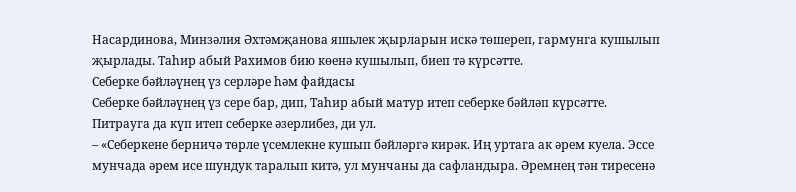Насардинова, Минзәлия Әхтәмҗанова яшьлек җырларын искә төшереп, гармунга кушылып җырлады. Таһир абый Рахимов бию көенә кушылып, биеп тә күрсәтте.
Себерке бәйләүнең үз серләре һәм файдасы
Себерке бәйләүнең үз сере бар, дип, Таһир абый матур итеп себерке бәйләп күрсәтте. Питрауга да күп итеп себерке әзерлибез, ди ул.
– «Себеркене берничә төрле үсемлекне кушып бәйләргә кирәк. Иң уртага ак әрем куела. Эссе мунчада әрем исе шундук таралып китә, ул мунчаны да сафландыра. Әремнең тән тиресенә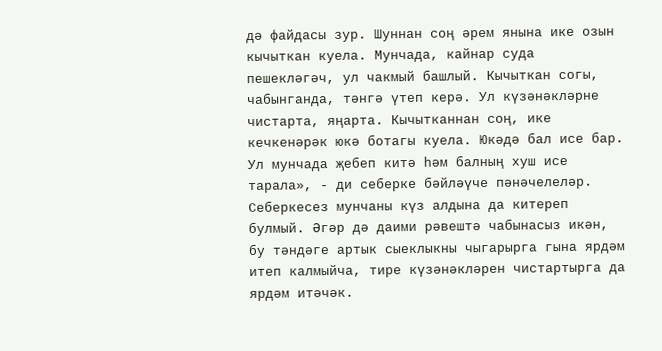дә файдасы зур. Шуннан соң әрем янына ике озын кычыткан куела. Мунчада, кайнар суда пешекләгәч, ул чакмый башлый. Кычыткан согы, чабынганда, тәнгә үтеп керә. Ул күзәнәкләрне чистарта, яңарта. Кычытканнан соң, ике кечкенәрәк юкә ботагы куела. Юкәдә бал исе бар. Ул мунчада җебеп китә һәм балның хуш исе тарала», - ди себерке бәйләүче пәнәчелеләр.
Себеркесез мунчаны күз алдына да китереп булмый. Әгәр дә даими рәвештә чабынасыз икән, бу тәндәге артык сыеклыкны чыгарырга гына ярдәм итеп калмыйча, тире күзәнәкләрен чистартырга да ярдәм итәчәк.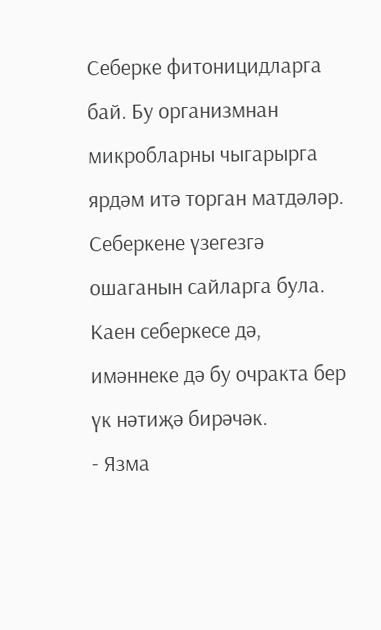Себерке фитоницидларга бай. Бу организмнан микробларны чыгарырга ярдәм итә торган матдәләр. Себеркене үзегезгә ошаганын сайларга була. Каен себеркесе дә, имәннеке дә бу очракта бер үк нәтиҗә бирәчәк.
- Язма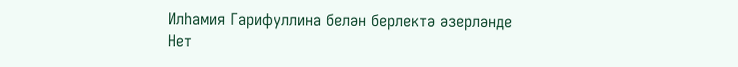Илһамия Гарифуллина белән берлектә әзерләнде
Нет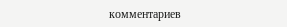комментариев